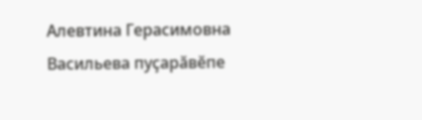Алевтина Герасимовна Васильева пуҫарӑвӗпе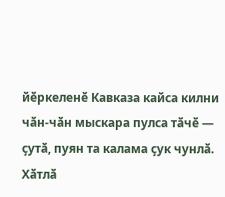йӗркеленӗ Кавказа кайса килни чӑн-чӑн мыскара пулса тӑчӗ — ҫутӑ, пуян та калама ҫук чунлӑ.
Хӑтлӑ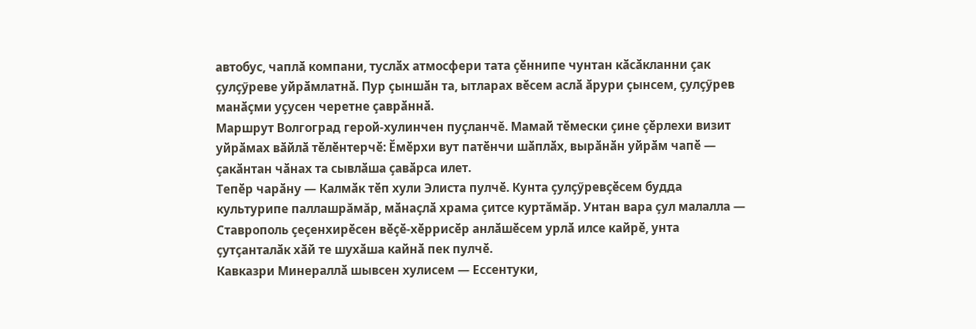автобус, чаплӑ компани, туслӑх атмосфери тата ҫӗннипе чунтан кӑсӑкланни ҫак ҫулҫӳреве уйрӑмлатнӑ. Пур ҫыншӑн та, ытларах вӗсем аслӑ ӑрури ҫынсем, ҫулҫӳрев манӑҫми уçусен черетне ҫаврӑннӑ.
Маршрут Волгоград герой-хулинчен пуҫланчĕ. Мамай тӗмески ҫине ҫӗрлехи визит уйрӑмах вӑйлӑ тӗлӗнтерчӗ: Ӗмӗрхи вут патӗнчи шӑплӑх, вырӑнӑн уйрӑм чапӗ — ҫакӑнтан чӑнах та сывлӑша ҫавӑрса илет.
Тепӗр чарӑну — Калмӑк тӗп хули Элиста пулчӗ. Кунта ҫулҫӳревҫӗсем будда культурипе паллашрăмăр, мӑнаҫлӑ храма ҫитсе куртăмăр. Унтан вара ҫул малалла — Ставрополь ҫеҫенхирӗсен вӗҫӗ-хӗррисӗр анлӑшӗсем урлӑ илсе кайрӗ, унта ҫутҫанталӑк хӑй те шухӑша кайнӑ пек пулчӗ.
Кавказри Минераллӑ шывсен хулисем — Ессентуки,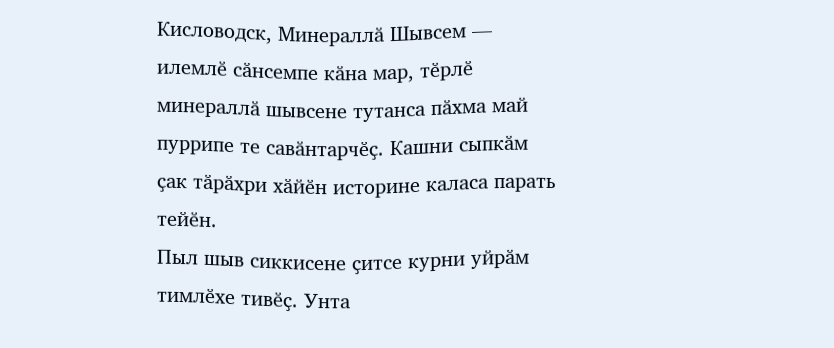Кисловодск, Минераллӑ Шывсем — илемлӗ сӑнсемпе кӑна мар, тӗрлӗ минераллӑ шывсене тутанса пӑхма май пуррипе те савӑнтарчӗҫ. Кашни сыпкӑм ҫак тӑрӑхри хӑйӗн историне каласа парать тейӗн.
Пыл шыв сиккисене ҫитсе курни уйрӑм тимлӗхе тивӗҫ. Унта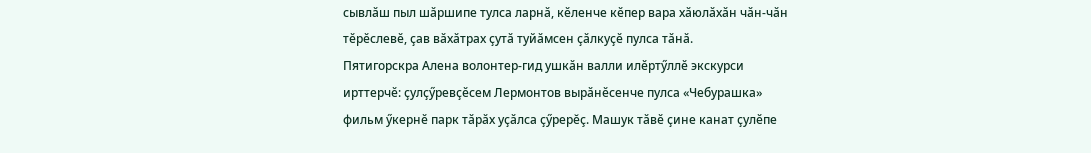сывлӑш пыл шӑршипе тулса ларнӑ, кӗленче кӗпер вара хӑюлӑхӑн чӑн-чӑн тӗрӗслевӗ, ҫав вӑхӑтрах ҫутӑ туйӑмсен ҫӑлкуҫӗ пулса тӑнӑ.
Пятигорскра Алена волонтер-гид ушкӑн валли илӗртӳллӗ экскурси ирттерчӗ: ҫулҫӳревҫӗсем Лермонтов вырӑнӗсенче пулса «Чебурашка» фильм ӳкернӗ парк тӑрӑх уҫӑлса ҫӳрерĕç. Машук тӑвӗ ҫине канат ҫулӗпе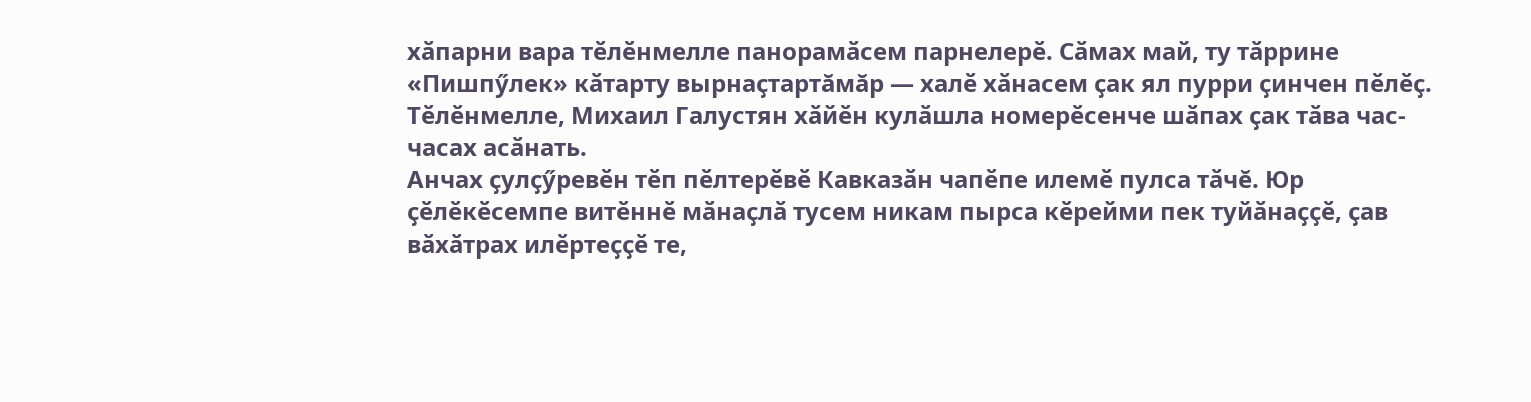хӑпарни вара тӗлӗнмелле панорамӑсем парнелерӗ. Сӑмах май, ту тӑррине «Пишпӳлек» кӑтарту вырнаҫтартăмăр — халӗ хӑнасем ҫак ял пурри ҫинчен пӗлӗҫ. Тӗлӗнмелле, Михаил Галустян хӑйӗн кулӑшла номерӗсенче шӑпах ҫак тӑва час-часах асӑнать.
Анчах ҫулҫӳревӗн тӗп пӗлтерӗвӗ Кавказӑн чапӗпе илемӗ пулса тӑчĕ. Юр ҫӗлӗкӗсемпе витӗннӗ мӑнаҫлӑ тусем никам пырса кӗрейми пек туйӑнаҫҫӗ, ҫав вӑхӑтрах илӗртеҫҫӗ те,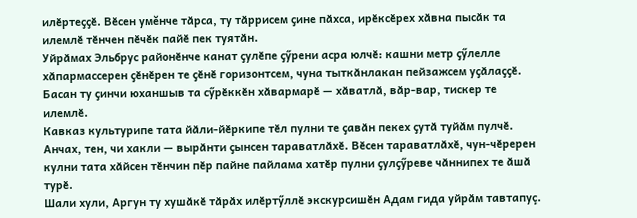илӗртеҫҫӗ. Вӗсен умĕнче тӑрса, ту тӑррисем ҫине пӑхса, ирӗксӗрех хӑвна пысӑк та илемлӗ тӗнчен пӗчӗк пайӗ пек туятӑн.
Уйрӑмах Эльбрус районӗнче канат ҫулӗпе ҫӳрени асра юлчӗ: кашни метр ҫӳлелле хӑпармассерен ҫӗнӗрен те ҫӗнӗ горизонтсем, чуна тыткӑнлакан пейзажсем уҫӑлаҫҫӗ. Басан ту ҫинчи юханшыв та сӳрӗккӗн хӑвармарӗ — хӑватлӑ, вӑр-вар, тискер те илемлӗ.
Кавказ культурипе тата йӑли-йӗркипе тӗл пулни те ҫавӑн пекех ҫутӑ туйӑм пулчӗ. Анчах, тен, чи хакли — вырӑнти ҫынсен тараватлӑхӗ. Вӗсен тараватлӑхӗ, чун-чӗререн кулни тата хӑйсен тӗнчин пӗр пайне пайлама хатӗр пулни ҫулҫӳреве чӑннипех те ӑшӑ турӗ.
Шали хули, Аргун ту хушӑкӗ тӑрӑх илӗртӳллӗ экскурсишӗн Адам гида уйрӑм тавтапуç.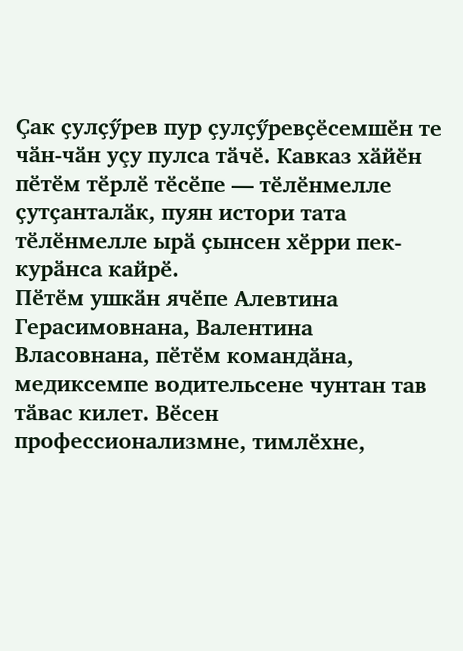Ҫак ҫулҫӳрев пур ҫулҫӳревҫӗсемшӗн те чӑн-чӑн уçу пулса тӑчӗ. Кавказ хӑйӗн пӗтӗм тӗрлӗ тӗсӗпе — тӗлӗнмелле ҫутҫанталӑк, пуян истори тата тӗлӗнмелле ырӑ ҫынсен хӗрри пек-курӑнса кайрӗ.
Пӗтӗм ушкӑн ячӗпе Алевтина Герасимовнана, Валентина Власовнана, пӗтӗм командӑна, медиксемпе водительсене чунтан тав тӑвас килет. Вӗсен профессионализмне, тимлӗхне,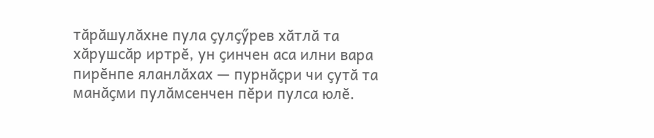тӑрӑшулӑхне пула ҫулҫӳрев хӑтлӑ та хӑрушсӑр иртрӗ, ун ҫинчен аса илни вара пирӗнпе яланлӑхах — пурнӑҫри чи ҫутӑ та манӑҫми пулӑмсенчен пӗри пулса юлӗ.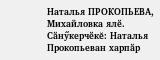Наталья ПРОКОПЬЕВА,
Михайловка ялӗ.
Сӑнӳкерчӗкĕ: Наталья Прокопьеван харпӑр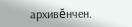архивĕнчен.